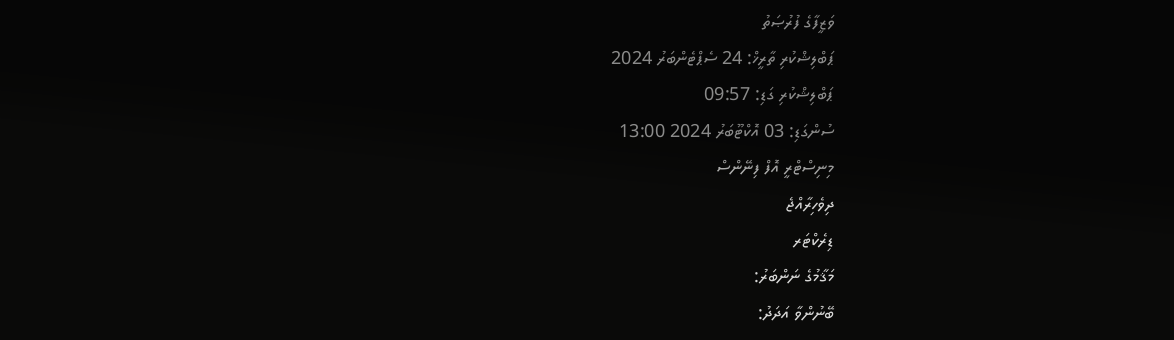ވަޒީފާގެ ފުރުޞަތު
ޕަބްލިޝްކުރި ތާރީޚް: 24 ސެޕްޓެންބަރު 2024
ޕަބްލިޝްކުރި ގަޑި: 09:57
ސުންގަޑި: 03 އޮކްޓޫބަރު 2024 13:00
މިނިސްޓްރީ އޮފް ފިނޭންސް
ދިވެހިރާއްޖެ
ޑިރެކްޓަރ
މަޤާމުގެ ނަންބަރު:
ބޭނުންވާ އަދަދު: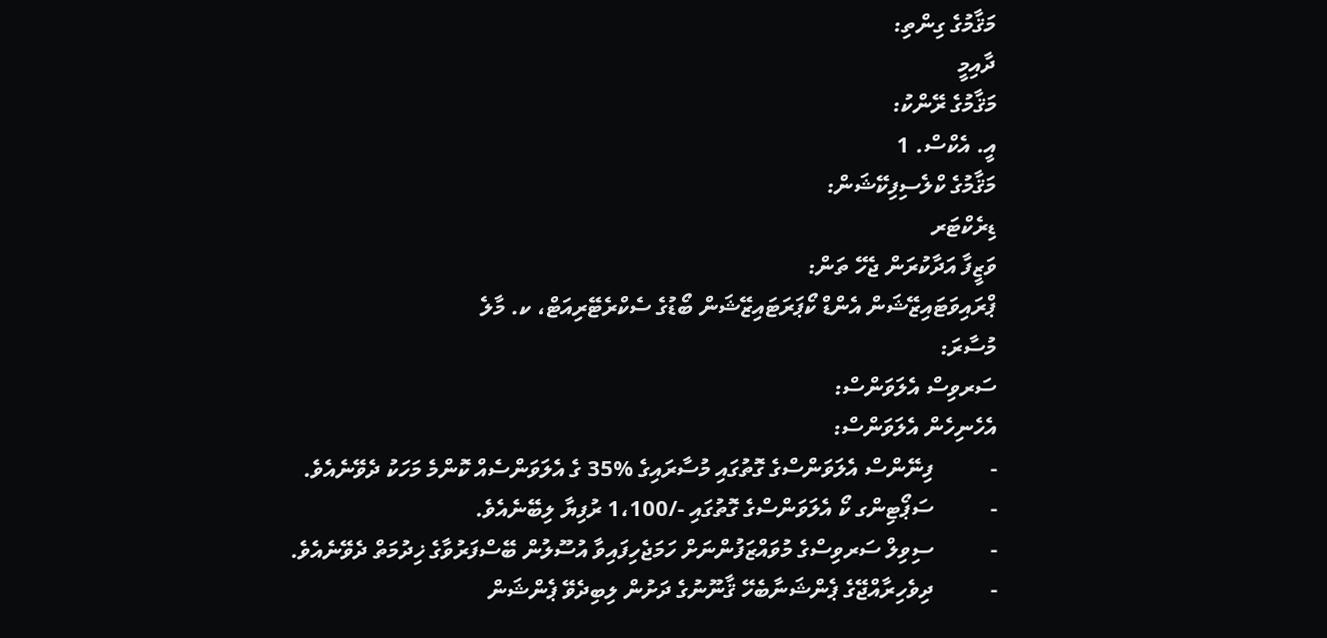މަޤާމުގެ ގިންތި:
ދާއިމީ
މަޤާމުގެ ރޭންކު:
އީ. އެކްސް. 1
މަޤާމުގެ ކްލެސިފިކޭޝަން:
ޑިރެކްޓަރ
ވަޒީފާ އަދާކުރަން ޖެހޭ ތަން:
ޕްރައިވަޓައިޒޭޝަން އެންޑް ކޯޕަރަޓައިޒޭޝަން ބޯޑުގެ ސެކްރެޓޭރިއަޓް، ކ. މާލެ
މުސާރަ:
ސަރވިސް އެލަވަންސް:
އެހެނިހެން އެލަވަންސް:
-          ފިނޭންސް އެލަވަންސްގެ ގޮތުގައި މުސާރައިގެ %35 ގެ އެލަވަންސެއް ކޮންމެ މަހަކު ދެވޭނެއެވެ.
-          ސަޕޯޓިންގ ކޯ އެލަވަންސްގެ ގޮތުގައި -/1،100 ރުފިޔާ ލިބޭނެއެވެ.
-          ސިވިލް ސަރވިސްގެ މުވައްޒަފުންނަށް ހަމަޖެހިފައިވާ އުސޫލުން ބޭސްފަރުވާގެ ޚިދުމަތް ދެވޭނެއެވެ.
-          ދިވެހިރާއްޖޭގެ ޕެންޝަނާބެހޭ ޤާނޫނުގެ ދަށުން ލިބިދެވޭ ޕެންޝަން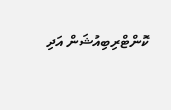ކޮންޓްރިބިއުޝަން އަދި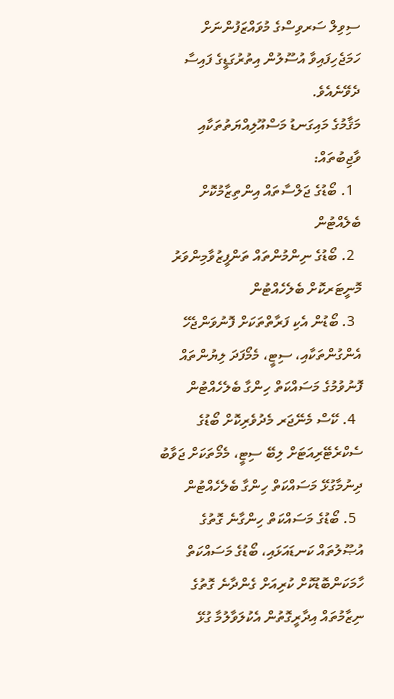ސިވިލް ސަރވިސްގެ މުވައްޒަފުންނަށް ހަމަޖެހިފައިވާ އުސޫލުން އިތުރުގަޑީގެ ފައިސާ ދެވޭނެއެވެ.
މަޤާމުގެ މައިގަނޑު މަސްއޫލިއްޔަތުތަކާއި ވާޖިބުތައް:
  1. ބޯޑުގެ ޖަލްސާތައް އިންތިޒާމުކޮށް ބެލެއްޓުން
  2. ބޯޑުގެ ނިންމުންތައް ތަންފީޒުވާމިންވަރު މޮނީޓަރކޮށް ބެލެހެއްޓުން
  3. ބޯޑުން އެކި ފަރާތްތަކަށް ފޮނުވަންޖެހޭ އެންގުންތަކާއި، ސިޓީ، މެމޯފަދަ ލިޔުންތައް ފޮނުވުމުގެ މަސައްކަތް ހިންގާ ބެލެހެއްޓުން
  4. ކޭސް މެނޭޖަރ މެދުވެރިކޮށް ބޯޑުގެ ސެކްރެޓޭރިއަޓަށް ލިބޭ ސިޓީ، މެމޯތަކަށް ޖަވާބު ދިނުމާގުޅޭ މަސައްކަތް ހިންގާ ބެލެހެއްޓުން
  5. ބޯޑުގެ މަސައްކަތް ހިންގާނެ ގޮތުގެ އުޞޫލުތައް ކަނޑައަޅައި، ބޯޑުގެ މަސައްކަތް ހާމަކަންބޮޑުކޮށް ކުރިއަށް ގެންދާނެ ގޮތުގެ ނިޒާމުތައް އިދާރީގޮތުން އެކުލަވާލުމާ ގުޅޭ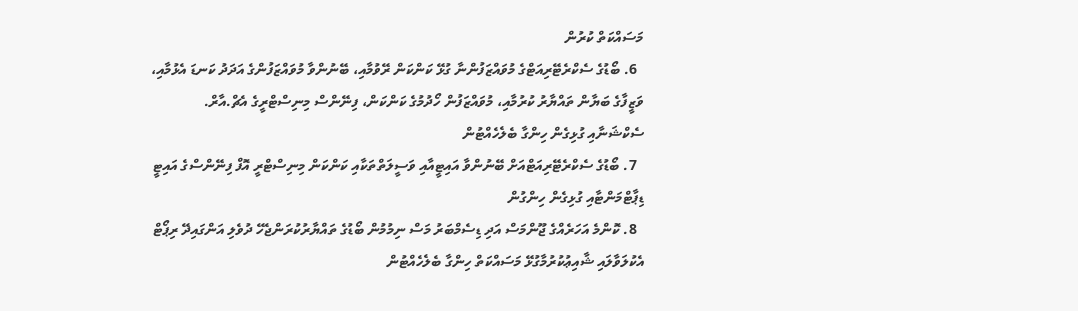މަސައްކަތް ކުރުން
  6. ބޯޑުގެ ސެކްރެޓޭރިއަޓްގެ މުވައްޒަފުންނާ ގުޅޭ ކަންކަން ރޭވުމާއި، ބޭނުންވާ މުވައްޒަފުންގެ އަދަދު ކަނޑަ އެޅުމާއި، ވަޒީފާގެ ބަޔާން ތައްޔާރު ކުރުމާއި، މުވައްޒަފުން ހޯދުމުގެ ކަންކަން، ފިނޭންސް މިނިސްޓްރީގެ އެޗް.އާރް. ސެކްޝަނާއި ގުޅިގެން ހިންގާ ބެލެހެއްޓުން
  7. ބޯޑުގެ ސެކްރެޓޭރިއަޓްއަށް ބޭނުންވާ އައިޓީއާއި ވަސީލަތްތަކާއި ކަންކަން މިނިސްޓްރީ އޮފް ފިނޭންސްގެ އައިޓީ ޑިޕާޓްމަންޓާއި ގުޅިގެން ހިންގުން
  8. ކޮންމެ އަހަރެއްގެ ޖޫންމަސް އަދި ޑިސެމްބަރު މަސް ނިމުމުން ބޯޑުގެ ތައްޔާރުކުރަންޖެހޭ ދުވެލި އަންގައިދޭ ރިޕޯޓް އެކުލަވާލައި ޝާއިޢުކުރުމާގުޅޭ މަސައްކަތް ހިންގާ ބެލެހެއްޓުން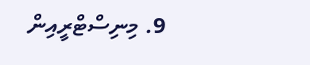9. މިނިސްޓްރީއިން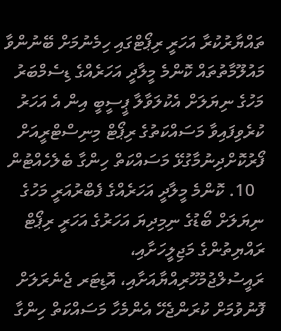ތައްޔާރުކުރާ އަހަރީ ރިޕޯޓްގައި ހިމެނުމަށް ބޭނުންވާ މައުލޫމާތުތައް ކޮންމެ މީލާދީ އަހަރެއްގެ ޑިސެމްބަރު މަހުގެ ނިޔަލަށް އެކުލަވާލާ ޕީސީބީ އިން އެ އަހަރު ކުރެވިފައިވާ މަސައްކަތުގެ ރިޕޯޓް މިނިސްޓްރީއަށް ފޯރުކޮށްދިނުމާގުޅޭ މަސައްކަތް ހިންގާ ބެލެހެއްޓުން
  10. ކޮންމެ މީލާދީ އަހަރެއްގެ ފެބްރުއަރީ މަހުގެ ނިޔަލަށް ބޯޑުގެ ނިމިދިޔަ އަހަރުގެ އަހަރީ ރިޕޯޓް ރައްޔިތުންގެ މަޖިލީހަށާއި، ރައީސުލްޖުމުހޫރިއްޔާއަށާއި، އޮޑިޓަރ ޖެނެރަލަށް ފޮނުވުމަށް ކުރަންޖެހޭ އެންމެހާ މަސައްކަތް ހިންގާ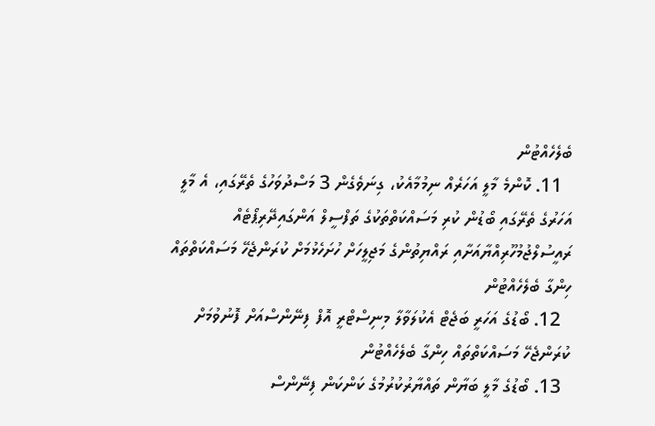ބެލެހެއްޓުން
  11. ކޮންމެ މާލީ އަހަރެއް ނިމުމާއެކު، ގިނަވެގެން 3 މަސްދުވަހުގެ ތެރޭގައި، އެ މާލީ އަހަރުގެ ތެރޭގައި ބޯޑުން ކުރި މަސައްކަތްތަކުގެ ތަފްސީލް އަންގައިދޭރިޕޯޓެއް ރައީސުލްޖުމުހޫރިއްޔާއަށާއި ރައްޔިތުންގެ މަޖިލީހަށް ހުށަހެޅުމަށް ކުރަންޖެހޭ މަސައްކަތްތައް ހިންގާ ބެލެހެއްޓުން
  12. ބޯޑުގެ އަހަރީ ބަޖެޓް އެކުލަވާލާ މިނިސްޓްރީ އޮފް ފިނޭންސްއަށް ފޮނުވުމަށް ކުރަންޖެހޭ މަސައްކަތްތައް ހިންގާ ބެލެހެއްޓުން
  13. ބޯޑުގެ މާލީ ބަޔާން ތައްޔާރުކުރުމުގެ ކަންކަން ފިނޭންސް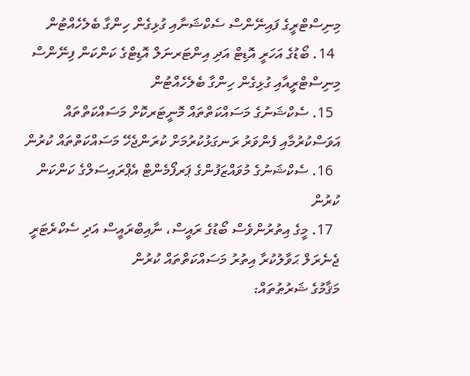މިނިސްޓްރީގެ ފައިނޭންސް ސެކްޝަނާއި ގުޅިގެން ހިންގާ ބެލެހެއްޓުން
  14. ބޯޑުގެ އަހަރީ އޮޑިޓް އަދި އިންޓަރނަލް އޮޑިޓްގެ ކަންކަން ފިނޭންސް މިނިސްޓްރީއާއި ގުޅިގެން ހިންގާ ބެލެހެއްޓުން
  15. ސެކްޝަނުގެ މަސައްކަތްތައް މޮނީޓަރކޮށް މަސައްކަތްތައް އަވަސްކުރުމާއި ފެންވަރު ރަނގަޅުކުރުމަށް ކުރަންޖެހޭ މަސައްކަތްތައް ކުރުން
  16. ސެކްޝަނުގެ މުވައްޒަފުންގެ ޕަރފޯމެންޓް އެޕްރައިސަލްގެ ކަންކަން ކުރުން
  17. މީގެ އިތުރުންވެސް ބޯޑުގެ ރައީސް، ނާއިބްރައީސް އަދި ސެކްރެޓަރީ ޖެނެރަލް ޙަވާލުކުރާ އިތުރު މަސައްކަތްތައް ކުރުން
މަޤާމުގެ ޝަރުޠުތައް: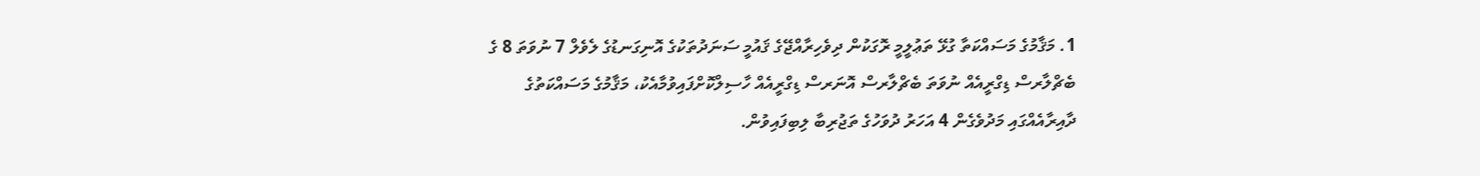1. މަޤާމުގެ މަސައްކަތާ ގުޅޭ ތަޢުލީމީ ރޮގަކުން ދިވެހިރާއްޖޭގެ ޤައުމީ ސަނަދުތަކުގެ އޮނިގަނޑުގެ ލެވެލް 7 ނުވަތަ 8 ގެ ބެޗްލާރސް ޑިގްރީއެއް ނުވަތަ ބެޗްލާރސް އޮނަރސް ޑިގްރީއެއް ހާސިލްކޮށްފައިވުމާއެކު، މަޤާމުގެ މަސައްކަތުގެ ދާއިރާއެއްގައި މަދުވެގެން 4 އަހަރު ދުވަހުގެ ތަޖުރިބާ ލިބިފައިވުން.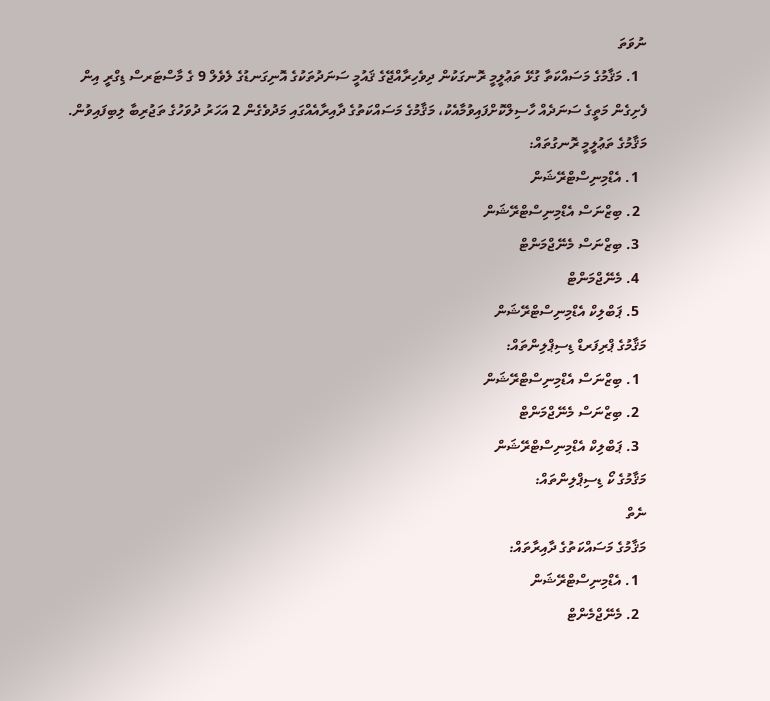ނުވަތަ
  1. މަޤާމުގެ މަސައްކަތާ ގުޅޭ ތަޢުލީމީ ރޮނގަކުން ދިވެހިރާއްޖޭގެ ޤައުމީ ސަނަދުތަކުގެ އޮނިގަނޑުގެ ލެވެލް 9 ގެ މާސްޓަރސް ޑިގްރީ އިން ފެށިގެން މަތީގެ ސަނަދެއް ހާސިލްކޮށްފައިވުމާއެކު، މަޤާމުގެ މަސައްކަތުގެ ދާއިރާއެއްގައި މަދުވެގެން 2 އަހަރު ދުވަހުގެ ތަޖުރިބާ ލިބިފައިވުން.
މަޤާމުގެ ތަޢުލީމީ ރޮނގުތައް:
  1. އެޑްމިނިސްޓްރޭޝަން
  2. ބިޒްނަސް އެޑްމިނިސްޓްރޭޝަން
  3. ބިޒްނަސް މެނޭޖްމަންޓް
  4. މެނޭޖްމަންޓް
  5. ޕަބްލިކް އެޑްމިނިސްޓްރޭޝަން
މަޤާމުގެ ޕްރިފަރޑް ޑިސިޕްލިންތައް:
  1. ބިޒްނަސް އެޑްމިނިސްޓްރޭޝަން
  2. ބިޒްނަސް މެނޭޖްމަންޓް
  3. ޕަބްލިކް އެޑްމިނިސްޓްރޭޝަން
މަޤާމުގެ ކޯ ޑިސިޕްލިންތައް:
ނެތް
މަޤާމުގެ މަސައްކަތުގެ ދާއިރާތައް:
  1. އެޑްމިނިސްޓްރޭޝަން
  2. މެނޭޖްމެންޓް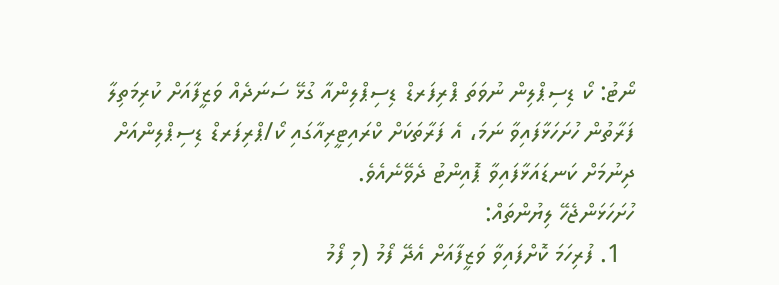ނޯޓު: ކޯ ޑިސިޕްލިން ނުވަތަ ޕްރިފަރޑް ޑިސިޕްލިންއާ ގުޅޭ ސަނަދެއް ވަޒީފާއަށް ކުރިމަތިލާ ފަރާތުން ހުށަހަޅާފައިވާ ނަމަ، އެ ފަރާތަކަށް ކްރައިޓީރިއާގައި ކޯ/ޕްރިފަރޑް ޑިސިޕްލިންއަށް ދިނުމަށް ކަނޑައަޅާފައިވާ ޕޮއިންޓު ދެވޭނެއެވެ.
ހުށަހަޅަންޖެހޭ ލިޔުންތައް:
  1. ފުރިހަމަ ކޮށްފައިވާ ވަޒީފާއަށް އެދޭ ފޯމު (މި ފޯމު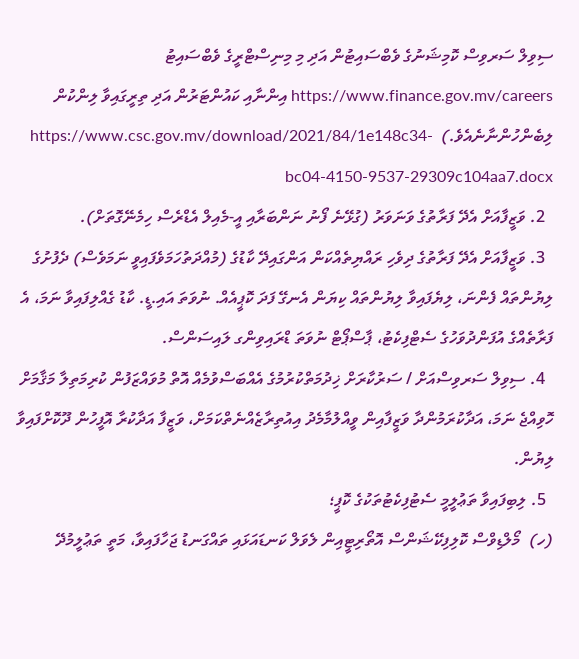ސިވިލް ސަރވިސް ކޮމިޝަނުގެ ވެބްސައިޓުން އަދި މި މިނިސްޓްރީގެ ވެބްސައިޓު https://www.finance.gov.mv/careers އިންނާއި ކައުންޓަރުން އަދި ތިރީގައިވާ ލިންކުން ލިބެންހުންނާނެއެވެ.)  https://www.csc.gov.mv/download/2021/84/1e148c34-bc04-4150-9537-29309c104aa7.docx
  2. ވަޒީފާއަށް އެދޭ ފަރާތުގެ ވަނަވަރު (ގުޅޭނެ ފޯނު ނަންބަރާއި އީ-މެއިލް އެޑްރެސް ހިމެނޭގޮތަށް).
  3. ވަޒީފާއަށް އެދޭ ފަރާތުގެ ދިވެހި ރައްޔިތެއްކަން އަންގައިދޭ ކާޑުގެ (މުއްދަތުހަމަވެފައިވީ ނަމަވެސް) ދެފުށުގެ ލިޔުންތައް ފެންނަ، ލިޔެފައިވާ ލިޔުންތައް ކިޔަން އެނގޭ ފަދަ ކޮޕީއެއް. ނުވަތަ އައި.ޑީ. ކާޑު ގެއްލިފައިވާ ނަމަ، އެ ފަރާތެއްގެ އުފަންދުވަހުގެ ސެޓްފިކެޓު، ޕާސްޕޯޓް ނުވަތަ ޑްރައިވިންގ ލައިސަންސް.
  4. ސިވިލް ސަރވިސްއަށް / ސަރުކާރަށް ޚިދުމަތްކުރުމުގެ އެއްބަސްވުމެއް އޮތް މުވައްޒަފުން ކުރިމަތިލާ މަޤާމަށް ހޮވިއްޖެ ނަމަ، އަދާކުރަމުންދާ ވަޒީފާއިން ވީއްލުމާމެދު އިއުތިރާޒެއްނެތްކަމަށް، ވަޒީފާ އަދާކުރާ އޮފީހުން ދޫކޮށްފައިވާ ލިޔުން.
  5. ލިބިފައިވާ ތަޢުލީމީ ސެޓުފިކެޓުތަކުގެ ކޮޕީ؛
(ހ)  މޯލްޑިވްސް ކޮލިފިކޭޝަންސް އޮތޯރިޓީއިން ލެވަލް ކަނޑައަޅައި ތައްގަނޑު ޖަހާފައިވާ، މަތީ ތަޢުލީމުދޭ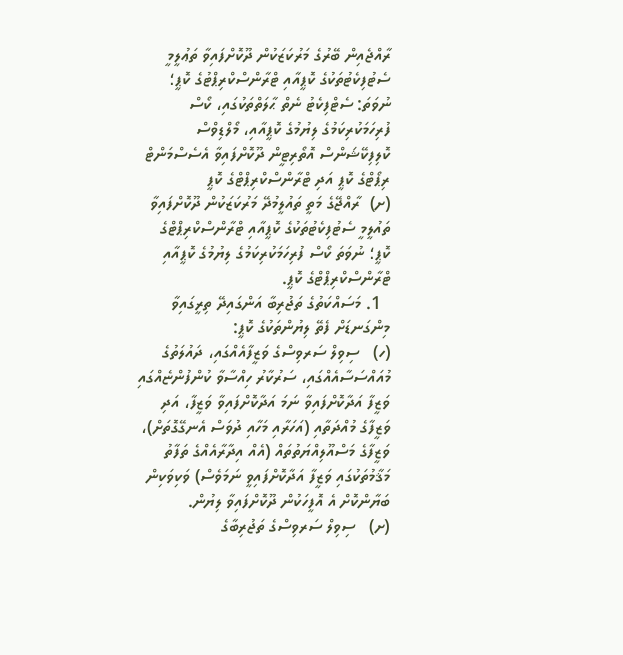ރާއްޖެއިން ބޭރުގެ މަރުކަޒަކުން ދޫކޮށްފައިވާ ތަޢުލީމީ ސެޓުފިކެޓުތަކުގެ ކޮޕީއާއި ޓްރާންސްކްރިޕްޓުގެ ކޮޕީ؛ ނުވަތަ: ސެޓްފިކެޓު ނެތް ޙާލަތްތަކުގައި، ކޯސް ފުރިހަމަކުރިކަމުގެ ލިޔުމުގެ ކޮޕީއާއި، މޯލްޑިވްސް ކޮލިފިކޭޝަންސް އޮތޯރިޓީން ދޫކޮށްފައިވާ އެސެސްމަންޓް ރިޕޯޓްގެ ކޮޕީ އަދި ޓްރާންސްކްރިޕްޓްގެ ކޮޕީ
(ށ)  ރާއްޖޭގެ މަތީ ތައުލީމުދޭ މަރުކަޒަކުން ދޫކޮށްފައިވާ ތައުލީމީ ސެޓުފިކެޓުތަކުގެ ކޮޕީއާއި ޓްރާންސްކްރިޕްޓްގެ ކޮޕީ؛ ނުވަތަ ކޯސް ފުރިހަމަކުރިކަމުގެ ލިޔުމުގެ ކޮޕީއާއި ޓްރާންސްކްރިޕްޓްގެ ކޮޕީ.
  1. މަސައްކަތުގެ ތަޖުރިބާ އަންގައިދޭ ތިރީގައިވާ މިންގަނޑަށް ފެތޭ ލިޔުންތަކުގެ ކޮޕީ:
(ހ)   ސިވިލް ސަރވިސްގެ ވަޒީފާއެއްގައި، ދައުލަތުގެ މުއައްސަސާއެއްގައި، ސަރުކާރު ހިއްސާވާ ކުންފުންޏެއްގައި ވަޒީފާ އަދާކޮށްފައިވާ ނަމަ އަދާކޮށްފައިވާ ވަޒީފާ، އަދި ވަޒީފާގެ މުއްދަތާއި (އަހަރާއި މަހާއި ދުވަސް އެނގޭގޮތަށް)، ވަޒީފާގެ މަސްއޫލިއްޔަތުތައް (އެއް އިދާރާއެއްގެ ތަފާތު މަޤާމުތަކުގައި ވަޒީފާ އަދާކޮށްފައިވީ ނަމަވެސް) ވަކިވަކިން ބަޔާންކޮށް އެ އޮފީހަކުން ދޫކޮށްފައިވާ ލިޔުން.
(ށ)   ސިވިލް ސަރވިސްގެ ތަޖުރިބާގެ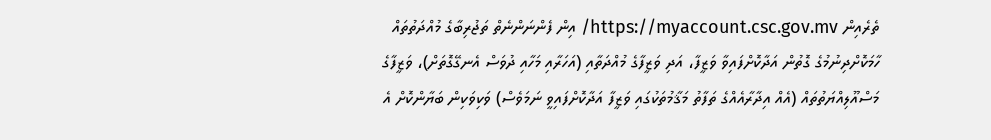ތެރެއިން https://myaccount.csc.gov.mv/ އިން ފެންނަންނެތް ތަޖުރިބާގެ މުއްދަތުތައް ހާމަކޮށްދިނުމުގެ ގޮތުން އަދާކޮށްފައިވާ ވަޒީފާ، އަދި ވަޒީފާގެ މުއްދަތާއި (އަހަރާއި މަހާއި ދުވަސް އެނގޭގޮތަށް)، ވަޒީފާގެ މަސްއޫލިއްޔަތުތައް (އެއް އިދާރާއެއްގެ ތަފާތު މަޤާމުތަކުގައި ވަޒީފާ އަދާކޮށްފައިވީ ނަމަވެސް) ވަކިވަކިން ބަޔާންކޮށް އެ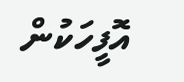އޮފީހަކުން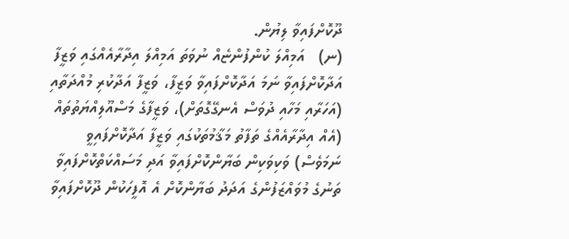ދޫކޮށްފައިވާ ލިޔުން.
(ނ)   އަމިއްލަ ކުންފުންޏެއް ނުވަތަ އަމިއްލަ އިދާރާއެއްގައި ވަޒީފާ އަދާކޮށްފައިވާ ނަމަ އަދާކޮށްފައިވާ ވަޒީފާ، ވަޒީފާ އަދާކުރި މުއްދަތާއި (އަހަރާއި މަހާއި ދުވަސް އެނގޭގޮތަށް)، ވަޒީފާގެ މަސްއޫލިއްޔަތުތައް (އެއް އިދާރާއެއްގެ ތަފާތު މަޤާމުތަކުގައި ވަޒީފާ އަދާކޮށްފައިވީ ނަމަވެސް) ވަކިވަކިން ބަޔާންކޮށްފައިވާ އަދި މަސައްކަތްކޮށްފައިވާ ތަނުގެ މުވައްޒަފުންގެ އަދަދު ބަޔާންކޮށް އެ އޮފީހަކުން ދޫކޮށްފައިވާ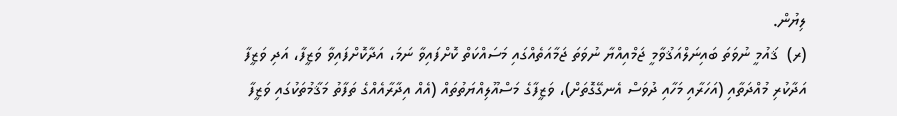ލިޔުން.
(ރ)  ޤައުމީ ނުވަތަ ބައިނަލްއަޤުވާމީ ޖަމްއިއްޔާ ނުވަތަ ޖަމާއަތެއްގައި މަސައްކަތް ކޮށްފައިވާ ނަމަ، އަދާކޮށްފައިވާ ވަޒީފާ، އަދި ވަޒީފާ އަދާކުރި މުއްދަތާއި (އަހަރާއި މަހާއި ދުވަސް އެނގޭގޮތަށް)، ވަޒީފާގެ މަސްއޫލިއްޔަތުތައް (އެއް އިދާރާއެއްގެ ތަފާތު މަޤާމުތަކުގައި ވަޒީފާ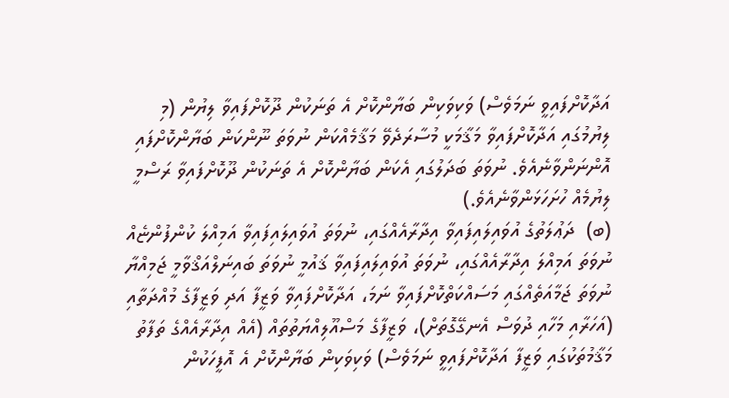އަދާކޮށްފައިވީ ނަމަވެސް) ވަކިވަކިން ބަޔާންކޮށް އެ ތަނަކުން ދޫކޮށްފައިވާ ލިޔުން (މި ލިޔުމުގައި އަދާކޮށްފައިވާ މަޤާމަކީ މުސާރަދެވޭ މަޤާމެއްކަން ނުވަތަ ނޫންކަން ބަޔާންކޮށްފައި އޮންނަންވާނެއެވެ. ނުވަތަ ބަދަލުގައި އެކަން ބަޔާންކޮށް އެ ތަނަކުން ދޫކޮށްފައިވާ ރަސްމީ ލިޔުމެއް ހުށަހަޅަންވާނެއެވެ.)
(ބ)  ދަޢުލަތުގެ އުވައިލައިފައިވާ އިދާރާއެއްގައި، ނުވަތަ އުވައިލައިފައިވާ އަމިއްލަ ކުންފުންޏެއް ނުވަތަ އަމިއްލަ އިދާރާއެއްގައި، ނުވަތަ އުވައިލައިފައިވާ ޤައުމީ ނުވަތަ ބައިނަލްއަޤްވާމީ ޖަމިއްޔާ ނުވަތަ ޖަމާއަތެއްގައި މަސައްކަތްކޮށްފައިވާ ނަމަ، އަދާކޮށްފައިވާ ވަޒީފާ އަދި ވަޒީފާގެ މުއްދަތާއި (އަހަރާއި މަހާއި ދުވަސް އެނގޭގޮތަށް)، ވަޒީފާގެ މަސްއޫލިއްޔަތުތައް (އެއް އިދާރާއެއްގެ ތަފާތު މަޤާމުތަކުގައި ވަޒީފާ އަދާކޮށްފައިވީ ނަމަވެސް) ވަކިވަކިން ބަޔާންކޮށް އެ އޮފީހަކުން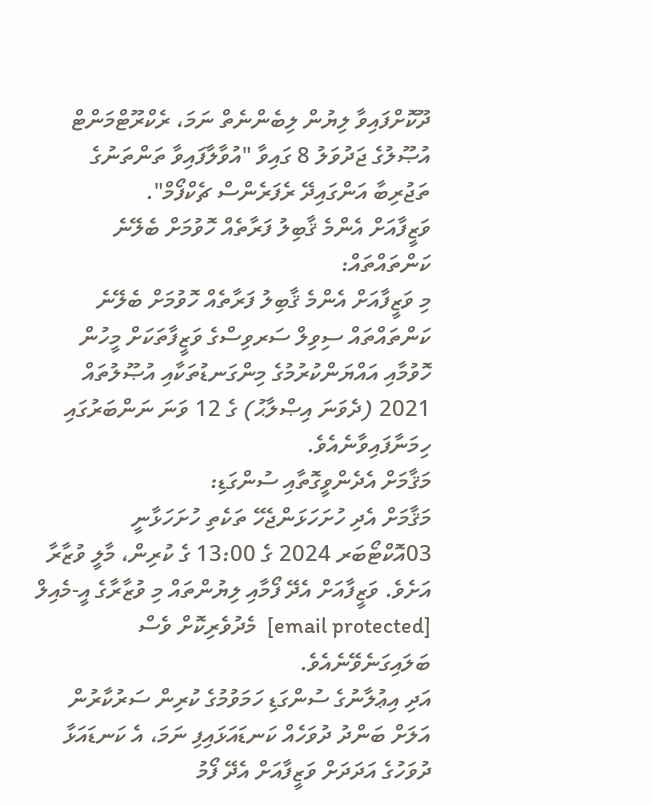ދޫކޮށްފައިވާ ލިޔުން ލިބެންނެތް ނަމަ، ރެކްރޫޓްމަންޓް އުޞޫލުގެ ޖަދުވަލު 8 ގައިވާ "އުވާލާފައިވާ ތަންތަނުގެ ތަޖުރިބާ އަންގައިދޭ ރެފަރެންސް ޗެކްފޯމް".
ވަޒީފާއަށް އެންމެ ޤާބިލު ފަރާތެއް ހޮވުމަށް ބެލޭނެ ކަންތައްތައް:
މި ވަޒީފާއަށް އެންމެ ޤާބިލު ފަރާތެއް ހޮވުމަށް ބެލޭނެ ކަންތައްތައް ސިވިލް ސަރވިސްގެ ވަޒީފާތަކަށް މީހުން ހޮވުމާއި އައްޔަންކުރުމުގެ މިންގަނޑުތަކާއި އުޞޫލުތައް 2021 (ދެވަނަ އިޞްލާޙު) ގެ 12 ވަނަ ނަންބަރުގައި ހިމަނާފައިވާނެއެވެ.
މަޤާމަށް އެދެންވީގޮތާއި ސުންގަޑި:
މަޤާމަށް އެދި ހުށަހަޅަންޖެހޭ ތަކެތި ހުށަހަޅާނީ 03އޮކްޓޯބަރ 2024 ގެ 13:00 ގެ ކުރިން، މާލީ ވުޒާރާ އަށެވެ. ވަޒީފާއަށް އެދޭ ފޯމާއި ލިޔުންތައް މި ވުޒާރާގެ އީ-މެއިލް [email protected]  މެދުވެރިކޮށް ވެސް ބަލައިގަނެވޭނެއެވެ.
އަދި އިޢުލާނުގެ ސުންގަޑި ހަމަވުމުގެ ކުރިން ސަރުކާރުން އަލަށް ބަންދު ދުވަހެއް ކަނޑައަޅައިފި ނަމަ، އެ ކަނޑައަޅާ ދުވަހުގެ އަދަދަށް ވަޒީފާއަށް އެދޭ ފޯމު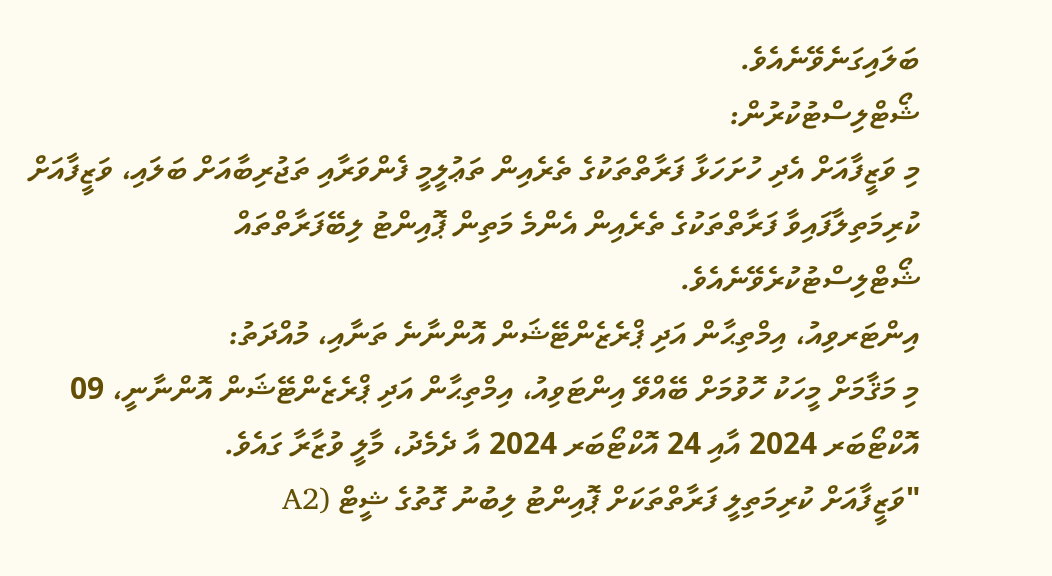ބަލައިގަނެވޭނެއެވެ.
ޝޯޓްލިސްޓުކުރުން:
މި ވަޒީފާއަށް އެދި ހުށަހަޅާ ފަރާތްތަކުގެ ތެރެއިން ތަޢުލީމީ ފެންވަރާއި ތަޖުރިބާއަށް ބަލައި، ވަޒީފާއަށް ކުރިމަތިލާފައިވާ ފަރާތްތަކުގެ ތެރެއިން އެންމެ މަތިން ޕޮއިންޓު ލިބޭފަރާތްތައް ޝޯޓްލިސްޓުކުރެވޭނެއެވެ.
އިންޓަރވިއު، އިމްތިޙާން އަދި ޕްރެޒެންޓޭޝަން އޮންނާނެ ތަނާއި، މުއްދަތު:
މި މަޤާމަށް މީހަކު ހޮވުމަށް ބޭއްވޭ އިންޓަވިއު، އިމްތިޙާން އަދި ޕްރެޒެންޓޭޝަން އޮންނާނީ، 09 އޮކްޓޯބަރ 2024 އާއި 24 އޮކްޓޯބަރ 2024 އާ ދެމެދު، މާލީ ވުޒާރާ ގައެވެ.
"ވަޒީފާއަށް ކުރިމަތިލީ ފަރާތްތަކަށް ޕޮއިންޓު ލިބުނު ގޮތުގެ ޝީޓް (A2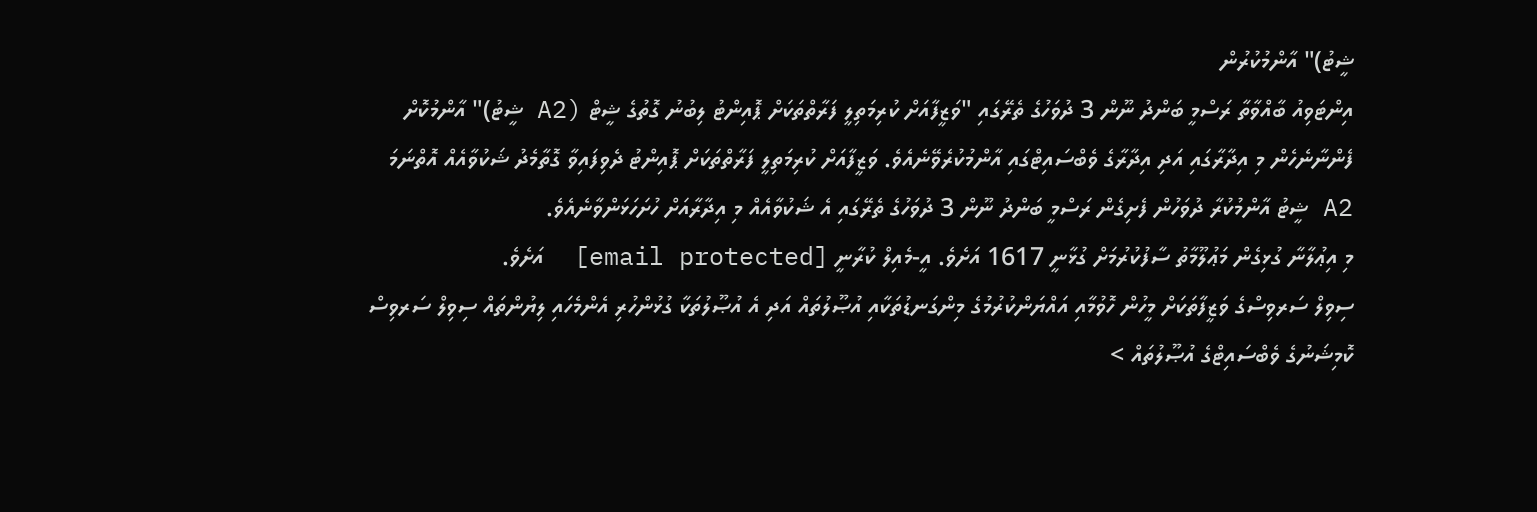ޝީޓު)" އާންމުކުރުން
އިންޓަވިއު ބާއްވާތާ ރަސްމީ ބަންދު ނޫން 3 ދުވަހުގެ ތެރޭގައި "ވަޒީފާއަށް ކުރިމަތިލީ ފަރާތްތަކަށް ޕޮއިންޓު ލިބުނު ގޮތުގެ ޝީޓް (A2 ޝީޓު)" އާންމުކޮށް ފެންނާނެހެން މި އިދާރާގައި އަދި އިދާރާގެ ވެބްސައިޓްގައި އާންމުކުރެވޭނެއެވެ. ވަޒީފާއަށް ކުރިމަތިލީ ފަރާތްތަކަށް ޕޮއިންޓު ދެވިފައިވާ ގޮތާމެދު ޝަކުވާއެއް އޮތްނަމަ A2 ޝީޓު އާންމުކުރާ ދުވަހުން ފެށިގެން ރަސްމީ ބަންދު ނޫން 3 ދުވަހުގެ ތެރޭގައި އެ ޝަކުވާއެއް މި އިދާރާއަށް ހުށަހަޅަންވާނެއެވެ.
މި އިޢުލާނާ ގުޅިގެން މަޢުލޫމާތު ސާފުކުރުމަށް ގުޅާނީ 1617 އަށެވެ. އީ-މެއިލް ކުރާނީ [email protected]  އަށެވެ.
ސިވިލް ސަރވިސްގެ ވަޒީފާތަކަށް މީހުން ހޮވުމާއި އައްޔަންކުރުމުގެ މިންގަނޑުތަކާއި އުޞޫލުތައް އަދި އެ އުޞޫލުތަކާ ގުޅުންހުރި އެންމެހައި ލިޔުންތައް ސިވިލް ސަރވިސް ކޮމިޝަނުގެ ވެބްސައިޓްގެ އުޞޫލުތައް >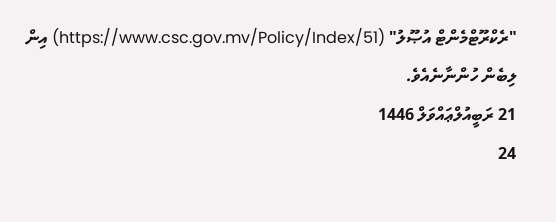"ރެކްރޫޓްމެންޓް އުޞޫލު" (https://www.csc.gov.mv/Policy/Index/51) އިން ލިބެން ހުންނާނެއެވެ.
21 ރަބީއުލްޢައްވަލް 1446
24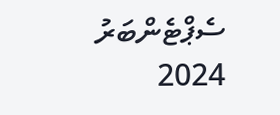ސެޕްޓެންބަރު 2024